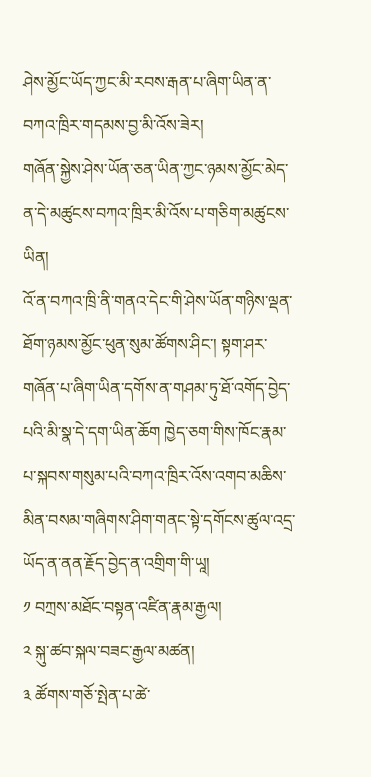ཤེས་མྱོང་ཡོད་ཀྱང་མི་རབས་རྒན་པ་ཞིག་ཡིན་ན་བཀའ་ཁྲིར་གདམས་བྱ་མི་འོས་ཟེར།
གཞོན་སྐྱེས་ཤེས་ཡོན་ཅན་ཡིན་ཀྱང་ཉམས་མྱོང་མེད་ན་དེ་མཚུངས་བཀའ་ཁྲིར་མི་འོས་པ་གཅིག་མཚུངས་ཡིན།
འོ་ན་བཀའ་ཁྲི་ནི་གནའ་དེང་གི་ཤེས་ཡོན་གཉིས་ལྡན་ཐོག་ཉམས་མྱོང་ཕུན་སུམ་ཚོགས་ཤིང་། སྟག་ཤར་གཞོན་པ་ཞིག་ཡིན་དགོས་ན་གཤམ་ཏུ་ཐོ་འགོད་བྱེད་པའི་མི་སྣ་དེ་དག་ཡིན་ཆོག ཁྱེད་ཅག་གིས་ཁོང་རྣམ་པ་སྐབས་གསུམ་པའི་བཀའ་ཁྲིར་འོས་འགབ་མཆིས་མིན་བསམ་གཞིགས་ཤིག་གནང་སྟེ་དགོངས་ཚུལ་འདྲ་ཡོད་ན་ནན་རྗོད་བྱེད་ན་འགྲིག་གི་ཡཱ།
༡ བཀྲས་མཐོང་བསྟན་འཛིན་རྣམ་རྒྱལ།
༢ སྐུ་ཚབ་སྐལ་བཟང་རྒྱལ་མཚན།
༣ ཚོགས་གཅོ་སྤེན་པ་ཚེ་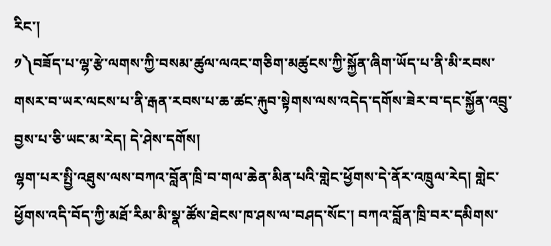རིང་།
༡༽བཟོད་པ་ལྷ་རྩེ་ལགས་ཀྱི་བསམ་ཚུལ་ལའང་གཅིག་མཚུངས་ཀྱི་སྐྱོན་ཞིག་ཡོད་པ་ནི་མི་རབས་གསར་བ་ཡར་ལངས་པ་ནི་རྒན་རབས་པ་ཆ་ཚང་རྐུབ་སྟེགས་ལས་འདེད་དགོས་ཟེར་བ་དང་སྐྱོན་འབྲུ་བྱས་པ་ཅི་ཡང་མ་རེད། དེ་ཤེས་དགོས།
ལྷག་པར་སྤྱི་འཐུས་ལས་བཀའ་བློན་ཁྲི་བ་གལ་ཆེན་མིན་པའི་གླེང་ཕྱོགས་དེ་ནོར་འཁྲུལ་རེད། གླེང་ཕྱོགས་འདི་བོད་ཀྱི་མཐོ་རིམ་མི་སྣ་ཚོས་ཐེངས་ཁ་ཤས་ལ་བཤད་སོང་། བཀའ་བློན་ཁྲི་བར་དམིགས་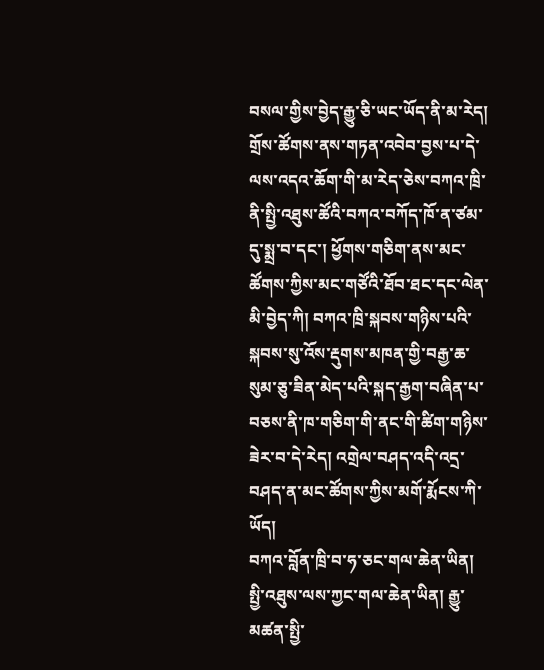བསལ་གྱིས་བྱེད་རྒྱུ་ཅི་ཡང་ཡོད་ནི་མ་རེད། གྲོས་ཚོགས་ནས་གཏན་འབེབ་བྱས་པ་དེ་ལས་འདའ་ཆོག་གི་མ་རེད་ཅེས་བཀའ་ཁྲི་ནི་སྤྱི་འཐུས་ཚོའི་བཀའ་བཀོད་ཁོ་ན་ཙམ་དུ་སྨྲ་བ་དང་། ཕྱོགས་གཅིག་ནས་མང་ཚོགས་ཀྱིས་མང་གཙོའི་ཐོབ་ཐང་དང་ལེན་མི་བྱེད་ཀི། བཀའ་ཁྲི་སྐབས་གཉིས་པའི་སྐབས་སུ་འོས་རྡུགས་མཁན་གྱི་བརྒྱ་ཆ་སུམ་ཅུ་ཟིན་མེད་པའི་སྐད་རྒྱག་བཞིན་པ་བཅས་ནི་ཁ་གཅིག་གི་ནང་གི་ཚིག་གཉིས་ཟེར་བ་དེ་རེད། འགྲེལ་བཤད་འདི་འདྲ་བཤད་ན་མང་ཚོགས་ཀྱིས་མགོ་རྨོངས་ཀི་ཡོད།
བཀའ་བློན་ཁྲི་བ་ཧ་ཅང་གལ་ཆེན་ཡིན། སྤྱི་འཐུས་ལས་ཀྱང་གལ་ཆེན་ཡིན། རྒྱུ་མཚན་སྤྱི་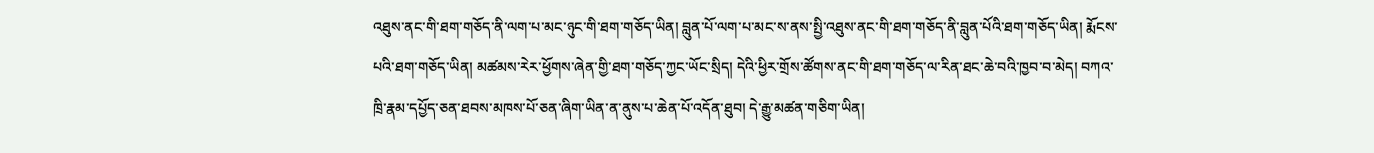འཐུས་ནང་གི་ཐག་གཅོད་ནི་ལག་པ་མང་ཉུང་གི་ཐག་གཅོད་ཡིན། བླུན་པོ་ལག་པ་མང་ས་ནས་སྤྱི་འཐུས་ནང་གི་ཐག་གཅོད་ནི་བླུན་པོའི་ཐག་གཅོད་ཡིན། རྨོངས་པའི་ཐག་གཅོད་ཡིན། མཚམས་རེར་ཕྱོགས་ཞེན་གྱི་ཐག་གཅོད་ཀྱང་ཡོང་སྲིད། དེའི་ཕྱིར་གྲོས་ཚོགས་ནང་གི་ཐག་གཅོད་ལ་རིན་ཐང་ཆེ་བའི་ཁྱབ་བ་མེད། བཀའ་ཁྲི་རྣམ་དཔྱོད་ཅན་ཐབས་མཁས་པོ་ཅན་ཞིག་ཡིན་ན་ནུས་པ་ཆེན་པོ་འདོན་ཐུབ། དེ་རྒྱུ་མཚན་གཅིག་ཡིན།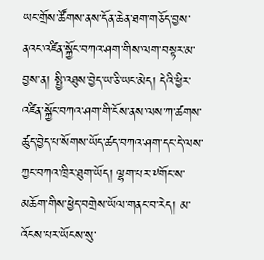ཡང་གྲོས་ཚོགས་ནས་དོན་ཆེན་ཐག་གཅོད་བྱས་ནའང་འཛིན་སྐྱོང་བཀའ་ཤག་གིས་ལག་བསྟར་མ་བྱས་ན། སྤྱི་འཐུས་བྱེད་ཡ་ཅི་ཡང་མེད། དེའི་ཕྱིར་འཛིན་སྐྱོང་བཀའ་ཤག་གི་ངོས་ནས་ལས་ཀ་ཚགས་ཚུད་བྱེད་པ་སོགས་ཡོད་ཚད་བཀའ་ཤག་དང་དེ་ལས་ཀྱང་བཀའ་ཁྲིར་ཐུག་ཡོད། ལྷག་པར་༸གོང་ས་མཆོག་གིས་ཕྱེད་བགྲེས་ཡོལ་གནང་བ་རེད། མ་འོངས་པར་ཡོངས་སུ་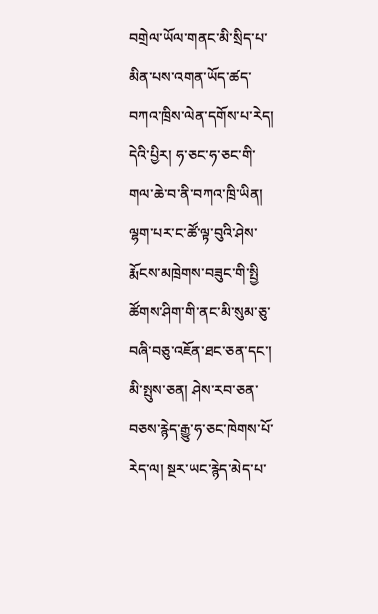བགྲེལ་ཡོལ་གནང་མི་སྲིད་པ་མིན་པས་འགན་ཡོད་ཚད་བཀའ་ཁྲིས་ལེན་དགོས་པ་རེད། དེའི་པྱིར། ཧ་ཅང་ཧ་ཅང་གི་གལ་ཆེ་བ་ནི་བཀའ་ཁྲི་ཡིན།
ལྷག་པར་ང་ཚོ་ལྟ་བུའི་ཤེས་རྨོངས་མཁྲེགས་བཟུང་གི་སྤྱི ཚོགས་ཤིག་གི་ནང་མི་སུམ་ཅུ་བཞི་བཅུ་འཇོན་ཐང་ཅན་དང་། མི་སྤུས་ཅན། ཤེས་རབ་ཅན་བཅས་རྙེད་རྒྱུ་ཧ་ཅང་ཁེགས་པོ་རེད་ལ། སྔར་ཡང་རྙེད་མེད་པ་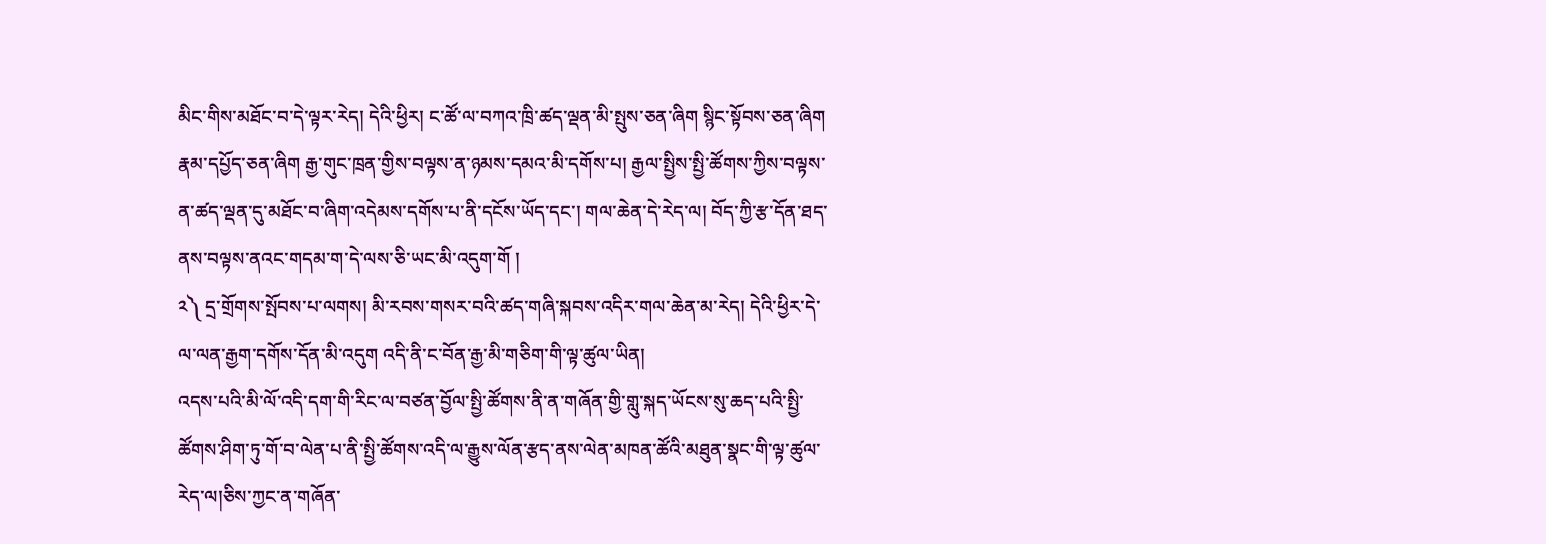མིང་གིས་མཐོང་བ་དེ་ལྟར་རེད། དེའི་ཕྱིར། ང་ཚོ་ལ་བཀའ་ཁྲི་ཚད་ལྡན་མི་སྤུས་ཅན་ཞིག སྙིང་སྟོབས་ཅན་ཞིག རྣམ་དཔྱོད་ཅན་ཞིག རྒྱ་གུང་ཁྲན་གྱིས་བལྟས་ན་ཉམས་དམའ་མི་དགོས་པ། རྒྱལ་སྤྱིས་སྤྱི་ཚོགས་ཀྱིས་བལྟས་ན་ཚད་ལྡན་དུ་མཐོང་བ་ཞིག་འདེམས་དགོས་པ་ནི་དངོས་ཡོད་དང་། གལ་ཆེན་དེ་རེད་ལ། བོད་ཀྱི་རྩ་དོན་ཐད་ནས་བལྟས་ནའང་གདམ་ག་དེ་ལས་ཅི་ཡང་མི་འདུག་གོ །
༢༽ དྲ་གྲོགས་སྤོབས་པ་ལགས། མི་རབས་གསར་བའི་ཚད་གཞི་སྐབས་འདིར་གལ་ཆེན་མ་རེད། དེའི་ཕྱིར་དེ་ལ་ལན་རྒྱག་དགོས་དོན་མི་འདུག འདི་ནི་ང་བོན་རྒྱ་མི་གཅིག་གི་ལྟ་ཚུལ་ཡིན།
འདས་པའི་མི་ལོ་འདི་དག་གི་རིང་ལ་བཙན་བྱོལ་སྤྱི་ཚོགས་ནི་ན་གཞོན་གྱི་གླུ་སྐད་ཡོངས་སུ་ཆད་པའི་སྤྱི་ཚོགས་ཤིག་ཏུ་གོ་བ་ལེན་པ་ནི་སྤྱི་ཚོགས་འདི་ལ་རྒྱུས་ལོན་རྩད་ནས་ལེན་མཁན་ཚོའི་མཐུན་སྣང་གི་ལྟ་ཚུལ་རེད་ལ།ཅིས་ཀྱང་ན་གཞོན་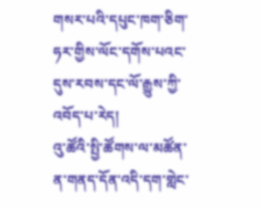གསར་པའི་དཔུང་ཁག་ཅིག་ཧར་གྱིས་ལོང་དགོས་པའང་དུས་རབས་དང་ལོ་རྒྱུས་ཀྱི་འབོད་པ་རེད།
འུ་ཚོའི་སྤྱི་ཚོགས་ལ་མཚོན་ན་གནད་དོན་འདི་དག་གླེང་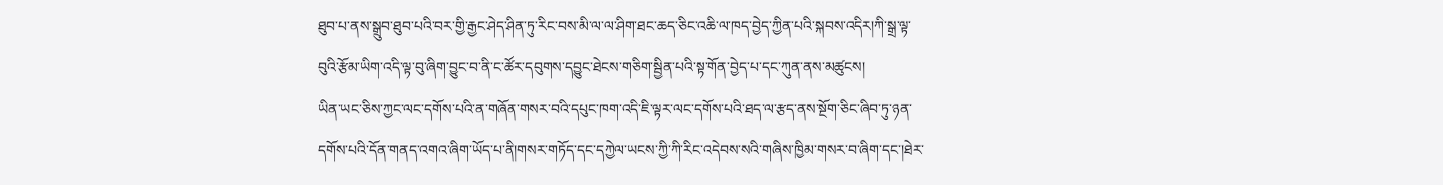ཐུབ་པ་ནས་སྒྲུབ་ཐུབ་པའི་བར་གྱི་རྒྱང་ཤེད་ཤིན་ཏུ་རིང་བས་མི་ལ་ལ་ཤིག་ཐང་ཆད་ཅིང་འཆི་ལ་ཁད་བྱེད་ཀྱིན་པའི་སྐབས་འདིར།ཀི་སྒྲ་ལྟ་བུའི་རྩོམ་ཡིག་འདི་ལྟ་བུ་ཞིག་བྱུང་བ་ནི་ང་ཚོར་དབུགས་དབྱུང་ཐེངས་གཅིག་སྦྱིན་པའི་སྟ་གོན་བྱེད་པ་དང་ཀུན་ནས་མཚུངས།
ཡིན་ཡང་ཅིས་ཀྱང་ལང་དགོས་པའི་ན་གཞོན་གསར་བའི་དཔུང་ཁག་འདི་ཇི་ལྟར་ལང་དགོས་པའི་ཐད་ལ་རྩད་ནས་སྔོག་ཅིང་ཞིབ་ཏུ་ཉན་དགོས་པའི་དོན་གནད་འགའ་ཞིག་ཡོད་པ་ནི།གསར་གཏོད་དང་དཀྱེལ་ཡངས་ཀྱི་ཀི་རིང་འདེབས་སའི་གཞིས་ཁྱིམ་གསར་བ་ཞིག་དང་།ཐེར་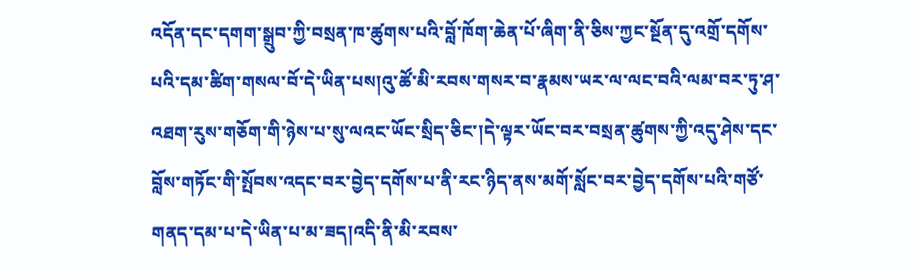འདོན་དང་དགག་སྒྲུབ་ཀྱི་བསྲན་ཁ་ཚུགས་པའི་བློ་ཁོག་ཆེན་པོ་ཞིག་ནི་ཅིས་ཀྱང་སྔོན་དུ་འགྲོ་དགོས་པའི་དམ་ཚིག་གསལ་བོ་དེ་ཡིན་པས།འུ་ཚོ་མི་རབས་གསར་བ་རྣམས་ཡར་ལ་ལང་བའི་ལམ་བར་ཏུ་ཤ་འཐག་རུས་གཅོག་གི་ཉེས་པ་སུ་ལའང་ཡོང་སྲིད་ཅིང་།དེ་ལྟར་ཡོང་བར་བསྲན་ཚུགས་ཀྱི་འདུ་ཤེས་དང་བློས་གཏོང་གི་སྤོབས་འདང་བར་བྱེད་དགོས་པ་ནི་རང་ཉིད་ནས་མགོ་སློང་བར་བྱེད་དགོས་པའི་གཙོ་གནད་དམ་པ་དེ་ཡིན་པ་མ་ཟད།འདི་ནི་མི་རབས་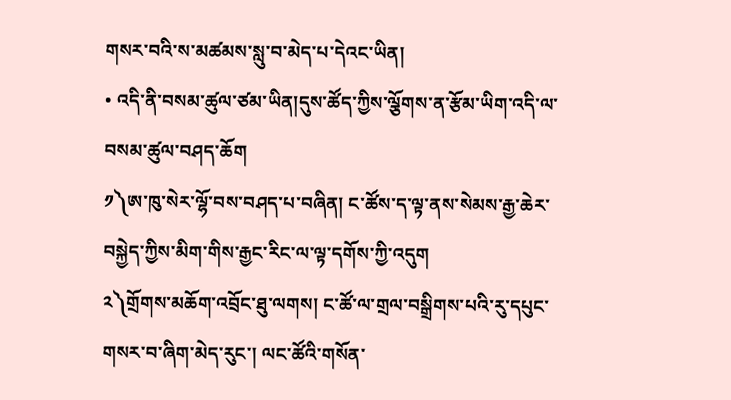གསར་བའི་ས་མཚམས་སླུ་བ་མེད་པ་དེའང་ཡིན།
• འདི་ནི་བསམ་ཚུལ་ཙམ་ཡིན།དུས་ཚོད་ཀྱིས་ལྕོགས་ན་རྩོམ་ཡིག་འདི་ལ་བསམ་ཚུལ་བཤད་ཆོག
༡༽ཨ་ཁུ་སེར་ལྷོ་བས་བཤད་པ་བཞིན། ང་ཚོས་ད་ལྟ་ནས་སེམས་རྒྱ་ཆེར་བསྐྱེད་ཀྱིས་མིག་གིས་རྒྱང་རིང་ལ་ལྟ་དགོས་ཀྱི་འདུག
༢༽གྲོགས་མཆོག་འབྲོང་ཐུ་ལགས། ང་ཚོ་ལ་གྲལ་བསྒྲིགས་པའི་རུ་དཔུང་གསར་བ་ཞིག་མེད་རུང་། ལང་ཚོའི་གསོན་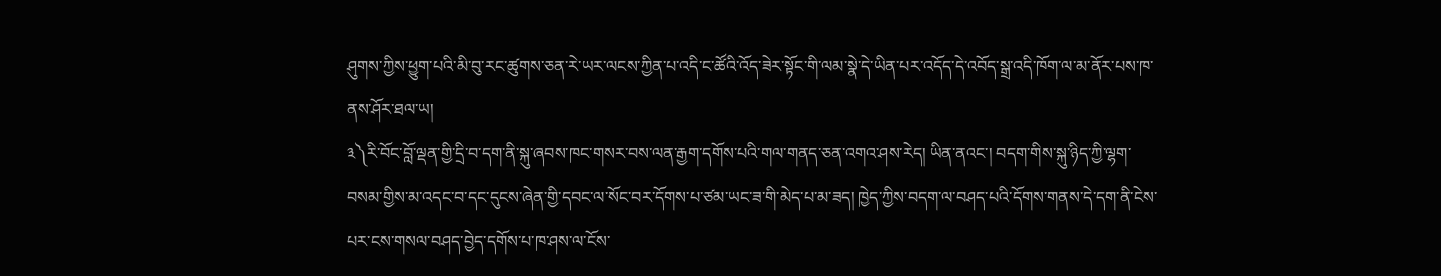ཤུགས་ཀྱིས་ཕྱུག་པའི་མི་བུ་རང་ཚུགས་ཅན་རེ་ཡར་ལངས་ཀྱིན་པ་འདི་ང་ཚོའི་འོད་ཟེར་སྟོང་གི་ལམ་སྣེ་དེ་ཡིན་པར་འདོད་དེ་འབོད་སྒྲ་འདི་ཁོག་ལ་མ་ནོར་པས་ཁ་ནས་ཤོར་ཐལ་ཡ།
༣༽རི་བོང་བློ་ལྡན་གྱི་དྲི་བ་དག་ནི་སྐུ་ཞབས་ཁང་གསར་བས་ལན་རྒྱག་དགོས་པའི་གལ་གནད་ཅན་འགའ་ཤས་རེད། ཡིན་ནའང་། བདག་གིས་སྐུ་ཉིད་ཀྱི་ལྷག་བསམ་གྱིས་མ་འདང་བ་དང་དུངས་ཞེན་གྱི་དབང་ལ་སོང་བར་དོགས་པ་ཙམ་ཡང་ཟ་གི་མེད་པ་མ་ཟད། ཁྱེད་ཀྱིས་བདག་ལ་བཤད་པའི་དོགས་གནས་དེ་དག་ནི་ངེས་པར་ངས་གསལ་བཤད་བྱེད་དགོས་པ་ཁ་ཤས་ལ་ངོས་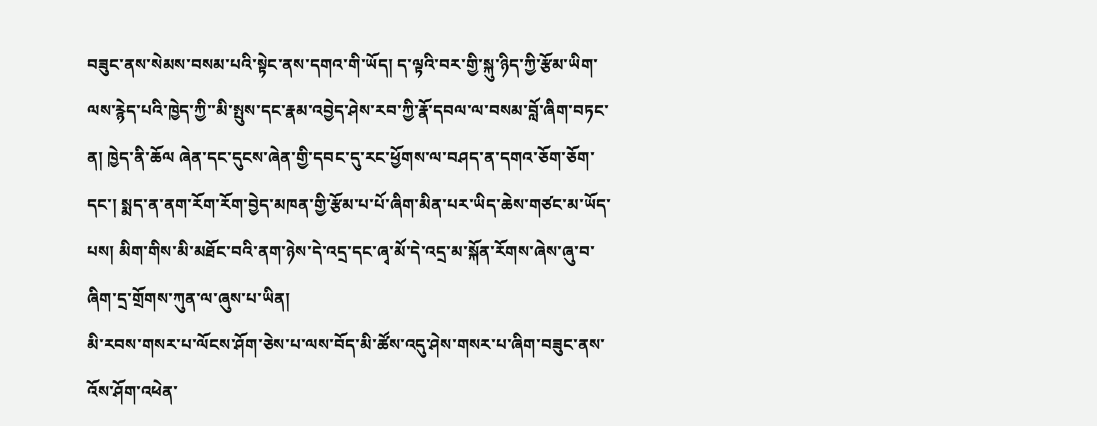བཟུང་ནས་སེམས་བསམ་པའི་སྟེང་ནས་དགའ་གི་ཡོད། ད་ལྟའི་བར་གྱི་སྐུ་ཉིད་ཀྱི་རྩོམ་ཡིག་ལས་རྙེད་པའི་ཁྱེད་ཀྱི་་མི་སྤུས་དང་རྣམ་འབྱེད་ཤེས་རབ་ཀྱི་རྣོ་དབལ་ལ་བསམ་བློ་ཞིག་བཏང་ན། ཁྱེད་ནི་ཆོལ ཞེན་དང་དུངས་ཞེན་གྱི་དབང་དུ་རང་ཕྱོགས་ལ་བཤད་ན་དགའ་ཅོག་ཅོག་དང་། སྨད་ན་ནག་རོག་རོག་བྱེད་མཁན་གྱི་རྩོམ་པ་པོ་ཞིག་མིན་པར་ཡིད་ཆེས་གཙང་མ་ཡོད་པས། མིག་གིས་མི་མཐོང་བའི་ནག་ཉེས་དེ་འདྲ་དང་ཞྭ་མོ་དེ་འདྲ་མ་སྐོན་རོགས་ཞེས་ཞུ་བ་ཞིག་དྲ་གྲོགས་ཀུན་ལ་ཞུས་པ་ཡིན།
མི་རབས་གསར་པ་ལོངས་ཤོག་ཅེས་པ་ལས་བོད་མི་ཚོས་འདུ་ཤེས་གསར་པ་ཞིག་བཟུང་ནས་འོས་ཤོག་འཕེན་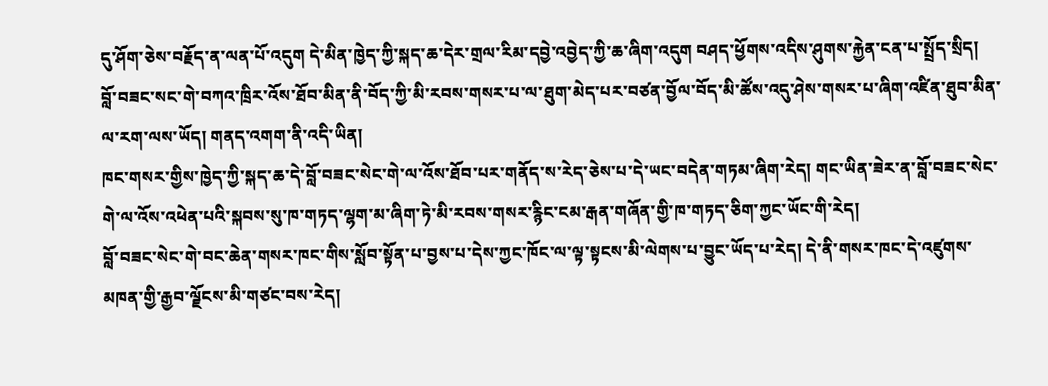དུ་ཤོག་ཅེས་བརྗོད་ན་ལན་པོ་འདུག དེ་མིན་ཁྱེད་ཀྱི་སྐད་ཆ་དེར་གྲལ་རིམ་དབྱེ་འབྱེད་ཀྱི་ཆ་ཞིག་འདུག བཤད་ཕྱོགས་འདིས་ཤུགས་རྐྱེན་ངན་པ་སྤྲོད་སྲིད།
བློ་བཟང་སང་གེ་བཀའ་ཁྲིར་འོས་ཐོབ་མིན་ནི་བོད་ཀྱི་མི་རབས་གསར་པ་ལ་ཐུག་མེད་པར་བཙན་བྱོལ་བོད་མི་ཚོས་འདུ་ཤེས་གསར་པ་ཞིག་འཛིན་ཐུབ་མིན་ལ་རག་ལས་ཡོད། གནད་འགག་ནི་འདི་ཡིན།
ཁང་གསར་གྱིས་ཁྱེད་ཀྱི་སྐད་ཆ་དེ་བློ་བཟང་སེང་གེ་ལ་འོས་ཐོབ་པར་གནོད་ས་རེད་ཅེས་པ་དེ་ཡང་བདེན་གཏམ་ཞིག་རེད། གང་ཡིན་ཟེར་ན་བློ་བཟང་སེང་གེ་ལ་འོས་འཕེན་པའི་སྐབས་སུ་ཁ་གཏད་ལྷག་མ་ཞིག་ཏེ་མི་རབས་གསར་རྙིང་ངམ་རྒན་གཞོན་གྱི་ཁ་གཏད་ཅིག་ཀྱང་ཡོང་གི་རེད།
བློ་བཟང་སེང་གེ་བང་ཆེན་གསར་ཁང་གིས་སློབ་སྟོན་པ་བྱས་པ་དེས་ཀྱང་ཁོང་ལ་ལྟ་སྟངས་མི་ལེགས་པ་བྱུང་ཡོད་པ་རེད། དེ་ནི་གསར་ཁང་དེ་འཛུགས་མཁན་གྱི་རྒྱབ་ལྗོངས་མི་གཙང་བས་རེད།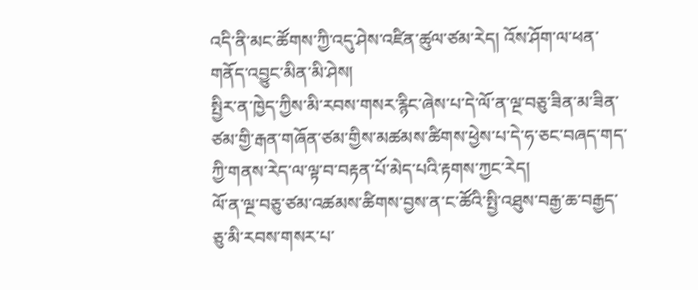འདི་ནི་མང་ཚོགས་ཀྱི་འདུ་ཤེས་འཛིན་ཚུལ་ཙམ་རེད། འོས་ཤོག་ལ་ཕན་གནོད་འབྱུང་མིན་མི་ཤེས།
སྤྱིར་ན་ཁྱེད་ཀྱིས་མི་རབས་གསར་རྙིང་ཞེས་པ་དེ་ལོ་ན་ལྔ་བཅུ་ཟིན་མ་ཟིན་ཙམ་གྱི་རྒན་གཞོན་ཙམ་གྱིས་མཚམས་ཚིགས་ཕྱེས་པ་དེ་ཧ་ཅང་བཞད་གད་ཀྱི་གནས་རེད་ལ་ལྟ་བ་བརྟན་པོ་མེད་པའི་རྟགས་ཀྱང་རེད།
ལོ་ན་ལྔ་བཅུ་ཙམ་འཚམས་ཚིགས་བྱས་ན་ང་ཚོའི་སྤྱི་འཐུས་བརྒྱ་ཆ་བརྒྱད་ཅུ་མི་རབས་གསར་པ་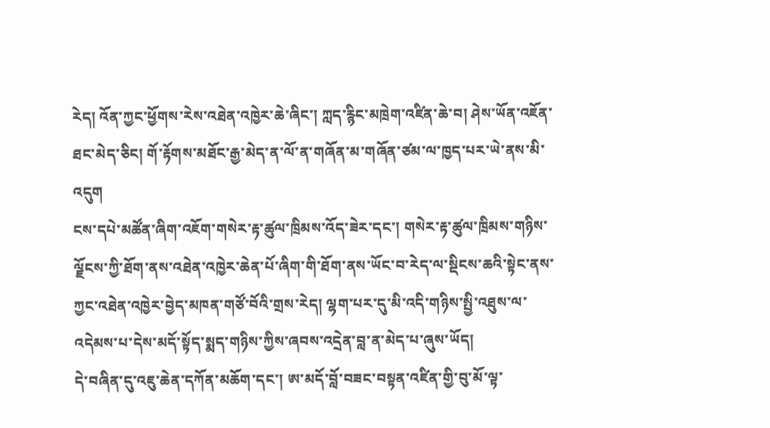རེད། འོན་ཀྱང་ཕྱོགས་རེས་འཐེན་འཁྱེར་ཆེ་ཞིང་། ཀླད་རྙིང་མཁྲེག་འཛིན་ཆེ་བ། ཤེས་ཡོན་འཇོན་ཐང་མེད་ཅིང། གོ་རྟོགས་མཐོང་རྒྱ་མེད་ན་ལོ་ན་གཞོན་མ་གཞོན་ཙམ་ལ་ཁྱད་པར་ཡེ་ནས་མི་འདུག
ངས་དཔེ་མཚོན་ཞིག་འཇོག་གསེར་རྟ་ཚུལ་ཁྲིམས་འོད་ཟེར་དང་། གསེར་རྟ་ཚུལ་ཁྲིམས་གཉིས་ལྗོངས་ཀྱི་ཐོག་ནས་འཐེན་འཁྱེར་ཆེན་པོ་ཞིག་གི་ཐོག་ནས་ཡོང་བ་རེད་ལ་སྡིངས་ཆའི་སྟེང་ནས་ཀྱང་འཐེན་འཁྱེར་བྱེད་མཁན་གཙོ་བོའི་གྲས་རེད། ལྷག་པར་དུ་མི་འདི་གཉིས་སྤྱི་འཐུས་ལ་འདེམས་པ་དེས་མདོ་སྟོད་སྨད་གཉིས་ཀྱིས་ཞབས་འདྲེན་བླ་ན་མེད་པ་ཞུས་ཡོད།
དེ་བཞིན་དུ་འཇུ་ཆེན་དཀོན་མཆོག་དང་། ཨ་མདོ་བློ་བཟང་བསྟན་འཛིན་གྱི་བུ་མོ་ལྟ་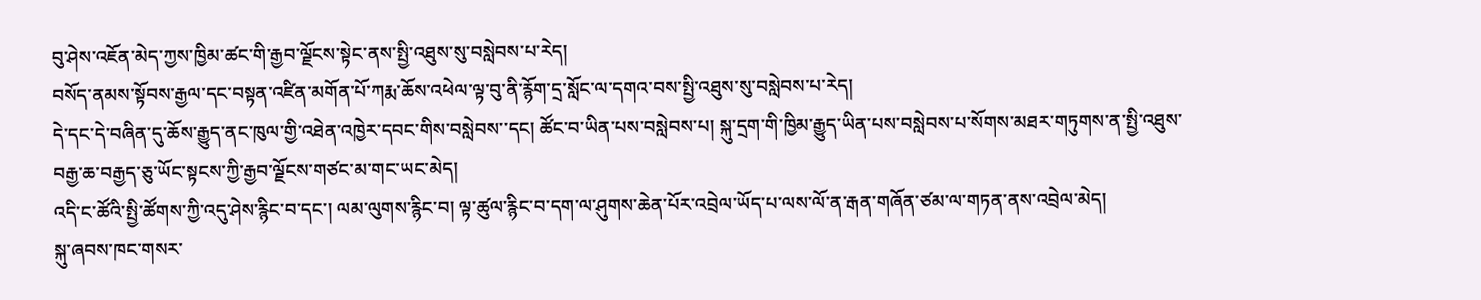བུ་ཤེས་འཇོན་མེད་ཀྱས་ཁྱིམ་ཚང་གི་རྒྱབ་ལྗོངས་སྟེང་ནས་སྤྱི་འཐུས་སུ་བསླེབས་པ་རེད།
བསོད་ནམས་སྟོབས་རྒྱལ་དང་བསྟན་འཛིན་མགོན་པོ་ཀརྨ་ཆོས་འཕེལ་ལྟ་བུ་ནི་རྙོག་དྲ་སློང་ལ་དགའ་བས་སྤྱི་འཐུས་སུ་བསླེབས་པ་རེད།
དེ་དང་དེ་བཞིན་དུ་ཆོས་རྒྱུད་ནང་ཁུལ་གྱི་འཐེན་འཁྱེར་དབང་གིས་བསླེབས་་དང། ཚོང་བ་ཡིན་པས་བསླེབས་པ། སྐུ་དྲག་གི་ཁྱིམ་རྒྱུད་ཡིན་པས་བསླེབས་པ་སོགས་མཐར་གཏུགས་ན་སྤྱི་འཐུས་བརྒྱ་ཆ་བརྒྱད་ཅུ་ཡོང་སྟངས་ཀྱི་རྒྱབ་ལྗོངས་གཙང་མ་གང་ཡང་མེད།
འདི་ང་ཚོའི་སྤྱི་ཚོགས་ཀྱི་འདུ་ཤེས་རྙིང་བ་དང་། ལམ་ལུགས་རྙིང་བ། ལྟ་ཚུལ་རྙིང་བ་དག་ལ་ཤུགས་ཆེན་པོར་འབྲེལ་ཡོད་པ་ལས་ལོ་ན་རྒན་གཞོན་ཙམ་ལ་གཏན་ནས་འབྲེལ་མེད།
སྐུ་ཞབས་ཁང་གསར་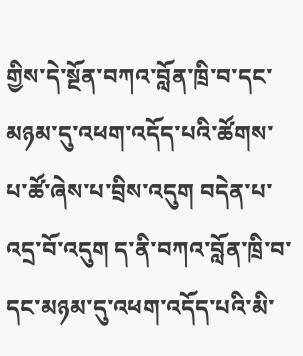གྱིས་དེ་སྔོན་བཀའ་བློན་ཁྲི་བ་དང་མཉམ་དུ་འཕག་འདོད་པའི་ཚོགས་པ་ཚོ་ཞེས་པ་བྲིས་འདུག བདེན་པ་འདྲ་བོ་འདུག ད་ནི་བཀའ་བློན་ཁྲི་བ་དང་མཉམ་དུ་འཕག་འདོད་པའི་མི་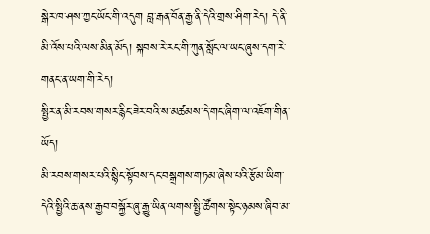སྒེར་ཁ་ཤས་ཀྱང་ཡོང་གི་འདུག བླ་རྒན་བོན་རྒྱ་ནི་དེའི་གྲས་ཤིག་རེད། དེ་ནི་མི་འོས་པའི་ལས་མིན་མོད། སྐབས་རེ་རང་གི་ཀུན་སློང་ལ་ཡང་ཞུས་དག་རེ་གནང་ན་ཡག་གི་རེད།
སྤྱིར་ན་མི་རབས་གསར་རྙིང་ཟེར་བའི་ས་མཚམས་དེ་གང་ཞིག་ལ་འཇོག་གིན་ཡོད།
མི་རབས་གསར་པའི་སྙིང་སྟོབས་དང་བསྒྲགས་གཏམ་ཞེས་པའི་རྩོམ་ཡིག་དེའི་སྤྱིའི་ཆ་ནས་རྒྱབ་བསྐྱོར་ཞུ་རྒྱུ་ཡིན་ལགས་སྤྱི་ཚོགས་སྟེང་ཉམས་ཞིབ་མ་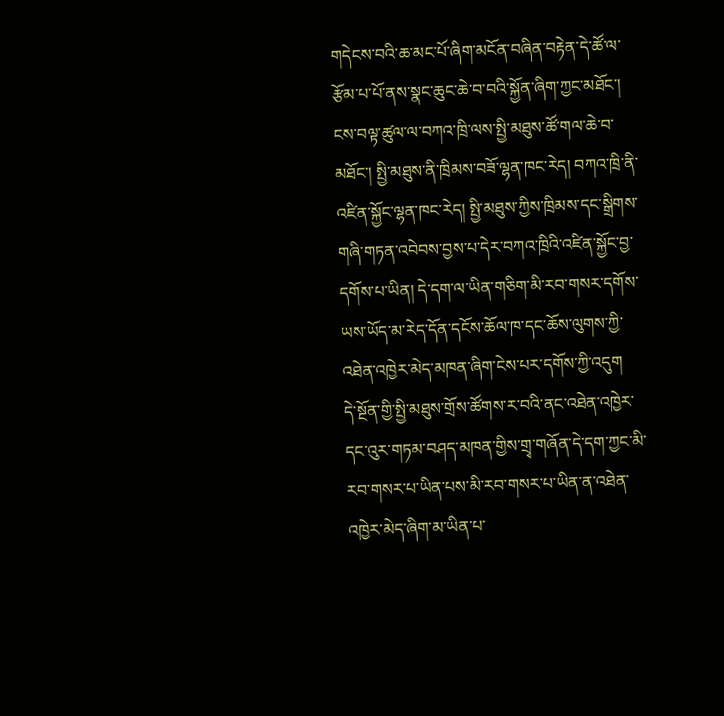གདེངས་བའི་ཆ་མང་པོ་ཞིག་མངོན་བཞིན་བརྟེན་དེ་ཚོ་ལ་རྩོམ་པ་པོ་ནས་སྣང་ཆུང་ཆེ་བ་བའི་སྐྱོན་ཞིག་ཀྱང་མཐོང་།
ངས་བལྟ་ཚུལ་ལ་བཀའ་ཁྲི་ལས་སྤྱི་མཐུས་ཚོ་གལ་ཆེ་བ་མཐོང་། སྤྱི་མཐུས་ནི་ཁྲིམས་བཟོ་ལྷན་ཁང་རེད། བཀའ་ཁྲི་ནི་འཛིན་སྐྱོང་ལྷན་ཁང་རེད། སྤྱི་མཐུས་ཀྱིས་ཁྲིམས་དང་སྒྲིགས་གཞི་གཏན་འབེབས་བྱས་པ་དེར་བཀའ་ཁྲིའི་འཛིན་སྐྱོང་བྱ་དགོས་པ་ཡིན། དེ་དག་ལ་ཡིན་གཅིག་མི་རབ་གསར་དགོས་ཡས་ཡོད་མ་རེད་དོན་དངོས་ཆོལ་ཁ་དང་ཆོས་ལུགས་ཀྱི་འཐེན་འཁྱེར་མེད་མཁན་ཞིག་ངེས་པར་དགོས་ཀྱི་འདུག
དེ་སྔོན་གྱི་སྤྱི་མཐུས་གྲོས་ཚོགས་ར་བའི་ནང་འཐེན་འཁྱེར་དང་འུར་གཏམ་བཤད་མཁན་གྱིས་གྲྭ་གཞོན་དེ་དག་ཀྱང་མི་རབ་གསར་པ་ཡིན་པས་མི་རབ་གསར་པ་ཡིན་ན་འཐེན་འཁྱེར་མེད་ཞིག་མ་ཡིན་པ་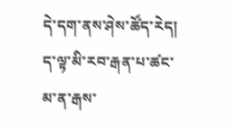དེ་དག་ནས་ཤེས་ཚོད་རེད།
ད་ལྟ་མི་རབ་རྒན་པ་ཚང་མ་ན་རྒས་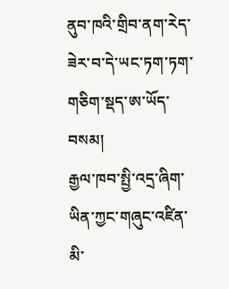ནུབ་ཁའི་གྲིབ་ནག་རེད་ཟེར་བ་དེ་ཡང་ཏག་ཏག་གཅིག་སྡད་ཨ་ཡོད་བསམ།
རྒྱལ་ཁབ་སྤྱི་འདྲ་ཞིག་ཡིན་ཀྱང་གཞུང་འཛིན་མི་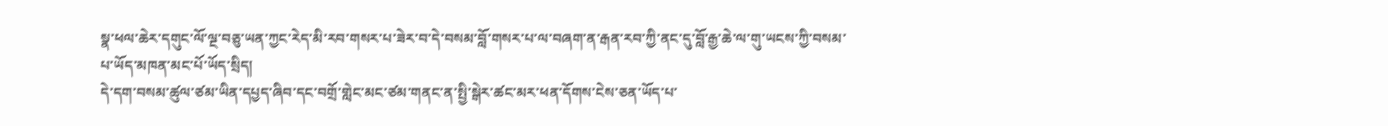སྣ་ཕལ་ཆེར་དགུང་ལོ་ལྔ་བཅུ་ཡན་ཀྱང་རེད་མི་རབ་གསར་པ་ཟེར་བ་དེ་བསམ་བློ་གསར་པ་ལ་བཞག་ན་རྒན་རབ་ཀྱི་ནང་དུ་བློ་རྒྱ་ཆེ་ལ་གུ་ཡངས་ཀྱི་བསམ་པ་ཡོད་མཁན་མང་པོ་ཡོད་སྲིད།
དེ་དག་བསམ་ཚུལ་ཙམ་ཡིན་དཔྱད་ཞིབ་དང་བགྲོ་གླེང་མང་ཙམ་གནང་ན་སྤྱི་སྒེར་ཚང་མར་ཕན་དོགས་ངེས་ཅན་ཡོད་པ་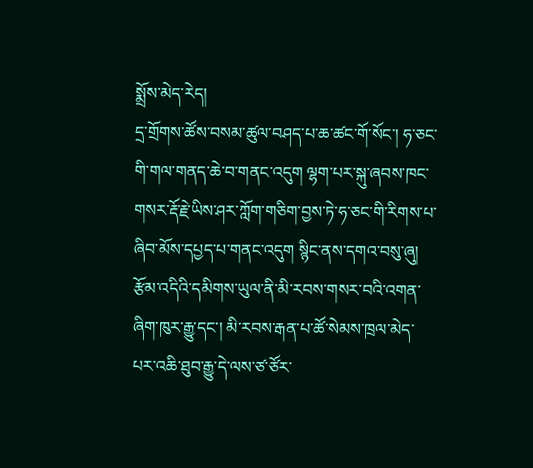སྨྲོས་མེད་རེད།
དྲ་གྲོགས་ཚོས་བསམ་ཚུལ་བཤད་པ་ཆ་ཚང་གོ་སོང་། ཧ་ཅང་གི་གལ་གནད་ཆེ་བ་གནང་འདུག ལྷག་པར་སྐུ་ཞབས་ཁང་གསར་རྡོ་རྗེ་ཡིས་ཤར་ཀློག་གཅིག་བྱས་ཏེ་ཧ་ཅང་གི་རིགས་པ་ཞིབ་མོས་དཔྱད་པ་གནང་འདུག སྙིང་ནས་དགའ་བསུ་ཞུ།
རྩོམ་འདིའི་དམིགས་ཡུལ་ནི་མི་རབས་གསར་བའི་འགན་ཞིག་ཁུར་རྒྱུ་དང་། མི་རབས་རྒན་པ་ཚོ་སེམས་ཁྲལ་མེད་པར་འཆི་ཐུབ་རྒྱུ་དེ་ལས་ཙ་ཙོར་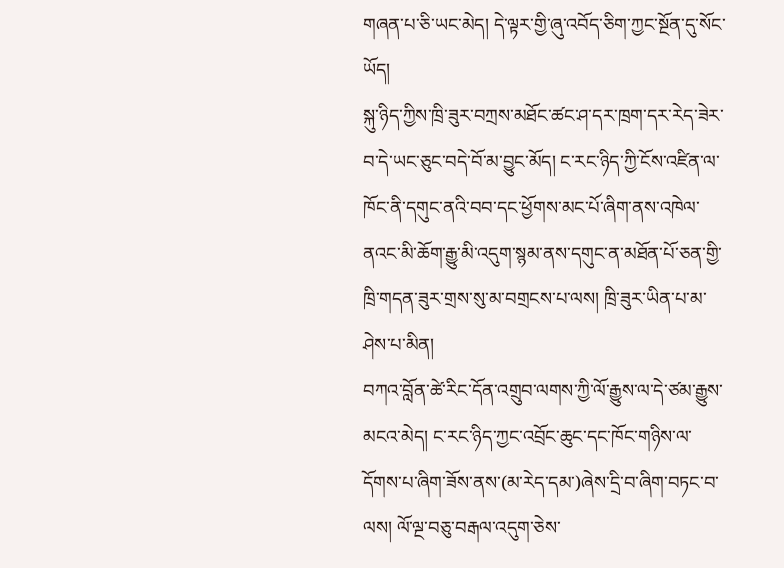གཞན་པ་ཅི་ཡང་མེད། དེ་ལྟར་གྱི་ཞུ་འབོད་ཅིག་ཀྱང་སྔོན་དུ་སོང་ཡོད།
སྐུ་ཉིད་ཀྱིས་ཁྲི་ཟུར་བཀྲས་མཐོང་ཚང་ཤ་དར་ཁྲག་དར་རེད་ཟེར་བ་དེ་ཡང་ཅུང་བདེ་བོ་མ་བྱུང་མོད། ང་རང་ཉིད་ཀྱི་ངོས་འཛིན་ལ་ཁོང་ནི་དགུང་ནའི་བབ་དང་ཕྱོགས་མང་པོ་ཞིག་ནས་འཁེལ་ནའང་མི་ཆོག་རྒྱུ་མི་འདུག་སྙམ་ནས་དགུང་ན་མཐོན་པོ་ཅན་གྱི་ཁྲི་གདན་ཟུར་གྲས་སུ་མ་བགྲངས་པ་ལས། ཁྲི་ཟུར་ཡིན་པ་མ་ཤེས་པ་མིན།
བཀའ་བློན་ཚེ་རིང་དོན་འགྲུབ་ལགས་ཀྱི་ལོ་རྒྱུས་ལ་དེ་ཙམ་རྒྱུས་མངའ་མེད། ང་རང་ཉིད་ཀྱང་འབྲོང་ཆུང་དང་ཁོང་གཉིས་ལ་དོགས་པ་ཞིག་ཟོས་ནས་(མ་རེད་དམ་)ཞེས་དྲི་བ་ཞིག་བཏང་བ་ལས། ལོ་ལྔ་བཅུ་བརྒལ་འདུག་ཅེས་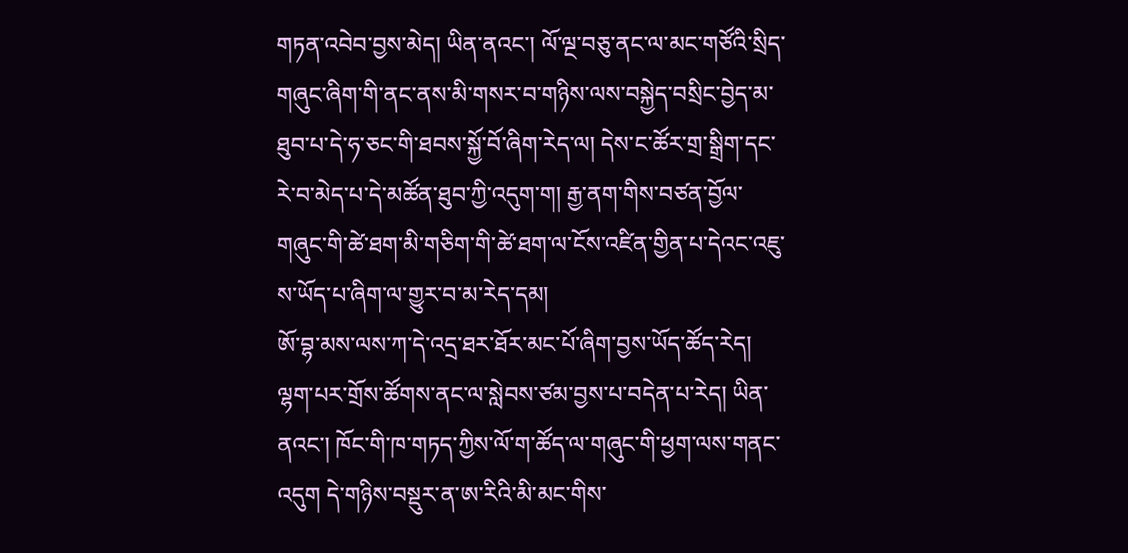གཏན་འབེབ་བྱས་མེད། ཡིན་ནའང་། ལོ་ལྔ་བཅུ་ནང་ལ་མང་གཙོའི་སྲིད་གཞུང་ཞིག་གི་ནང་ནས་མི་གསར་བ་གཉིས་ལས་བསྐྱེད་བསྲིང་བྱེད་མ་ཐུབ་པ་དེ་ཧ་ཅང་གི་ཐབས་སྐྱོ་བོ་ཞིག་རེད་ལ། དེས་ང་ཚོར་གྲ་སྒྲིག་དང་རེ་བ་མེད་པ་དེ་མཚོན་ཐུབ་ཀྱི་འདུག་ག། རྒྱ་ནག་གིས་བཙན་བྱོལ་གཞུང་གི་ཚེ་ཐག་མི་གཅིག་གི་ཚེ་ཐག་ལ་ངོས་འཛིན་གྱིན་པ་དེའང་འཇུ་ས་ཡོད་པ་ཞིག་ལ་གྱུར་བ་མ་རེད་དམ།
ཨོ་བྷ་མས་ལས་ཀ་དེ་འདྲ་ཐར་ཐོར་མང་པོ་ཞིག་བྱས་ཡོད་ཚོད་རེད། ལྷག་པར་གྲོས་ཚོགས་ནང་ལ་སླེབས་ཙམ་བྱས་པ་བདེན་པ་རེད། ཡིན་ནའང་། ཁོང་གི་ཁ་གཏད་ཀྱིས་ལོ་ག་ཚོད་ལ་གཞུང་གི་ཕྱག་ལས་གནང་འདུག དེ་གཉིས་བསྡུར་ན་ཨ་རིའི་མི་མང་གིས་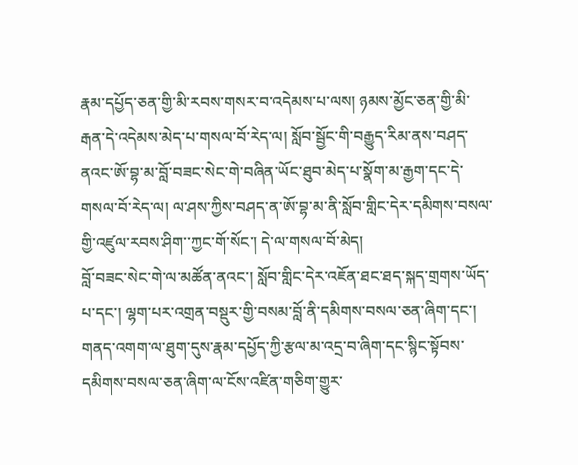རྣམ་དཔྱོད་ཅན་གྱི་མི་རབས་གསར་བ་འདེམས་པ་ལས། ཉམས་མྱོང་ཅན་གྱི་མི་རྒན་དེ་འདེམས་མེད་པ་གསལ་བོ་རེད་ལ། སློབ་སྦྱོང་གི་བརྒྱུད་རིམ་ནས་བཤད་ནའང་ཨོ་བྷ་མ་བློ་བཟང་སེང་གེ་བཞིན་ཡོང་ཐུབ་མེད་པ་སྣོག་མ་རྒྱག་དང་དེ་གསལ་བོ་རེད་ལ། ལ་ཤས་ཀྱིས་བཤད་ན་ཨོ་བྷ་མ་ནི་སློབ་གླིང་དེར་དམིགས་བསལ་གྱི་འཛུལ་རབས་ཤིག་་ཀྱང་གོ་སོང་། དེ་ལ་གསལ་བོ་མེད།
བློ་བཟང་སེང་གེ་ལ་མཚོན་ནའང་། སློབ་གླིང་དེར་འཇོན་ཐང་ཐད་སྐད་གྲགས་ཡོད་པ་དང་། ལྷག་པར་འགྲན་བསྡུར་གྱི་བསམ་བློ་ནི་དམིགས་བསལ་ཅན་ཞིག་དང་། གནད་འགག་ལ་ཐུག་དུས་རྣམ་དཔྱོད་ཀྱི་རྩལ་མ་འདྲ་བ་ཞིག་དང་སྙིང་སྟོབས་དམིགས་བསལ་ཅན་ཞིག་ལ་ངོས་འཛིན་གཅིག་གྱུར་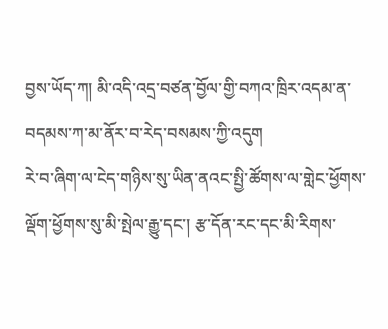བྱས་ཡོད་ཀ། མི་འདི་འདྲ་བཙན་བྱོལ་གྱི་བཀའ་ཁྲིར་འདམ་ན་བདམས་ཀ་མ་ནོར་བ་རེད་བསམས་ཀྱི་འདུག
རེ་བ་ཞིག་ལ་ངེད་གཉིས་སུ་ཡིན་ནའང་སྤྱི་ཚོགས་ལ་གླེང་ཕྱོགས་ལྡོག་ཕྱོགས་སུ་མི་སྤེལ་རྒྱུ་དང་། རྩ་དོན་རང་དང་མི་རིགས་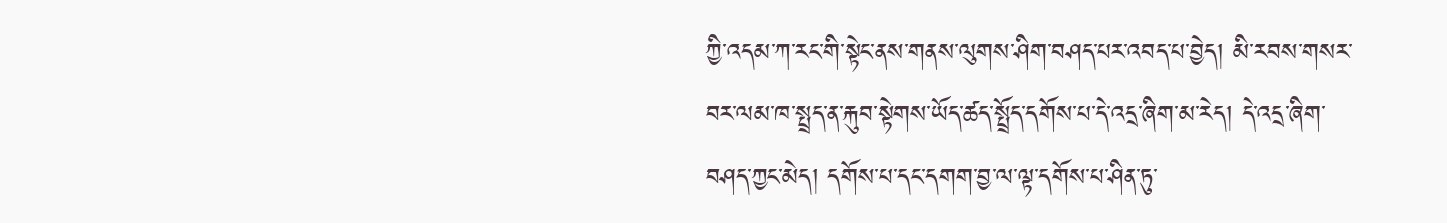ཀྱི་འདམ་ཀ་རང་གི་སྟེང་ནས་གནས་ལུགས་ཤིག་བཤད་པར་འབད་པ་བྱེད། མི་རབས་གསར་བར་ལམ་ཁ་སྤྲད་ན་རྐུབ་སྟེགས་ཡོད་ཚད་སྤྲོད་དགོས་པ་དེ་འདྲ་ཞིག་མ་རེད། དེ་འདྲ་ཞིག་བཤད་ཀྱང་མེད། དགོས་པ་དང་དགག་བྱ་ལ་ལྟ་དགོས་པ་ཤིན་ཏུ་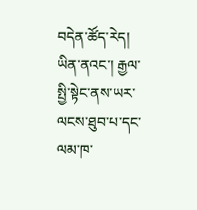བདེན་ཚོད་རེད། ཡིན་ནའང་། རྒྱལ་སྤྱི་སྟེང་ནས་ཡར་ལངས་ཐུབ་པ་དང་ལམ་ཁ་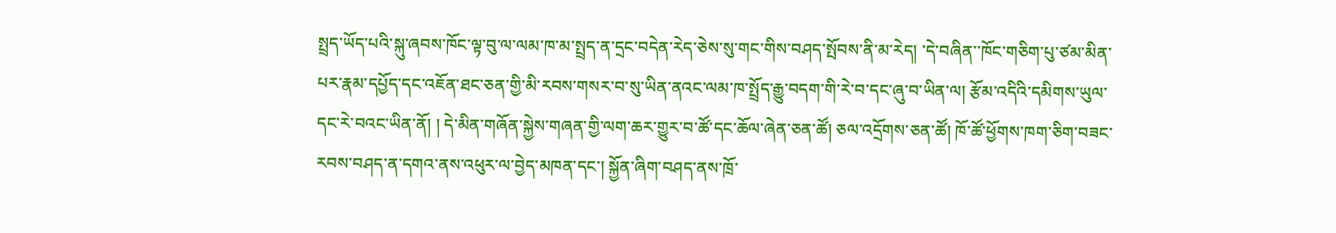སྤྲད་ཡོད་པའི་སྐུ་ཞབས་ཁོང་ལྟ་བུ་ལ་ལམ་ཁ་མ་སྤྲད་ན་དྲང་བདེན་རེད་ཅེས་སུ་གང་གིས་བཤད་སྤོབས་ནི་མ་རེད། ་དེ་བཞིན་་ཁོང་གཅིག་པུ་ཙམ་མིན་པར་རྣམ་དཔྱོད་དང་འཇོན་ཐང་ཅན་གྱི་མི་རབས་གསར་བ་སུ་ཡིན་ནའང་ལམ་ཁ་སྤྲོད་རྒྱུ་བདག་གི་རེ་བ་དང་ཞུ་བ་ཡིན་ལ། རྩོམ་འདིའི་དམིགས་ཡུལ་དང་རེ་བའང་ཡིན་ནོ། ། དེ་མིན་གཞོན་སྐྱེས་གཞན་གྱི་ལག་ཆར་གྱུར་བ་ཚོ་དང་ཆོལ་ཞེན་ཅན་ཚོ། ཅལ་འདྲོགས་ཅན་ཚོ། ཁོ་ཚོ་ཕྱོགས་ཁག་ཅིག་བཟང་རབས་བཤད་ན་དགའ་ནས་འཕུར་ལ་བྱེད་མཁན་དང་། སྐྱོན་ཞིག་བཤད་ནས་ཁྲོ་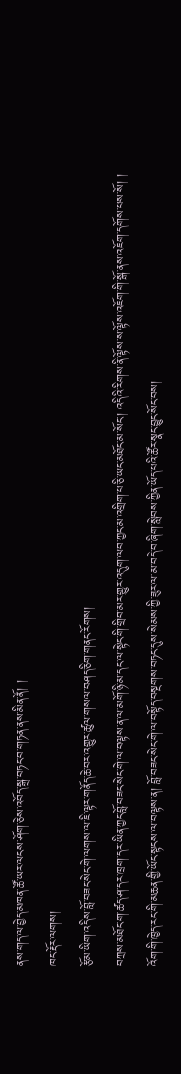ནས་གད་ལ་བྱེད་མཁན་ཚོ་ཡར་ལངས་ཤོག་ཅེས་འབོད་སྒྲ་བཏང་བ་གཏན་ནས་མིན་ནོ། །
ཁང་རྡོར་ལགས།
རྩོམ་ཡིག་འདིས་བློ་བཟང་སེང་གེ་ལགས་ལ་ཇི་ལྟར་གནོད་ཆེ་བར་འགྱུར་ཚུལ་གསལ་བཤད་ཅིག་གནང་རོགས།
བཀྲས་མཐོང་ག་ཚད་ཤ་དར་ཁྲག་དར་ཡིན་ཀྱང་བློ་བཟང་སེང་གེ་ལ་བལྟས་ན་ལ་མགོ་ཉི་མ་དང་ལ་སྟེང་གི་གྲིབ་མར་གྱུར་འདུག་ལབ་ཀྱང་མ་འགྲིག་པ་ཅི་ཡང་མཐོང་མ་སོང་། འདིའི་རིགས་ནི་ལྟོས་ས་ལྟོས་འཇོག་གི་སྒོ་ནས་འཇོག་དགོས་པས་སོ། །
འོག་གི་ཁྱེད་རང་གི་མཆན་གྱི་ཡོང་སྟངས་ལ་བལྟས་ན། བློ་བཟང་སེང་གེ་ལ་བསྟོད་བསྔགས་བཏང་དུས་སེམས་ཀྱི་ཟུར་ལ་མ་བདེ་བ་ཞིག་སླེབས་ཀྱིན་ཡོད་པའི་ཚོར་སྣང་བྱུང་སོང་བས།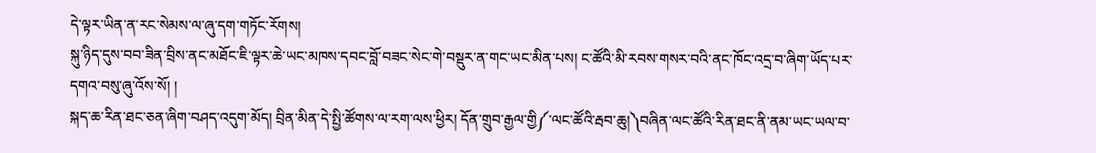དེ་ལྟར་ཡིན་ན་རང་སེམས་ལ་ཞུ་དག་གཏོང་རོགས།
སྐུ་ཉིད་དུས་བབ་ཟིན་བྲིས་ནང་མཐོང་ཇི་ལྟར་ཆེ་ཡང་མཁས་དབང་བློ་བཟང་སེང་གེ་བསྡུར་ན་གང་ཡང་མིན་པས། ང་ཚོའི་མི་རབས་གསར་བའི་ནང་ཁོང་འདྲ་བ་ཞིག་ཡོད་པར་དགའ་བསུ་ཞུ་འོས་སོ། །
སྐད་ཆ་རིན་ཐང་ཅན་ཞིག་བཤད་འདུག་མོད། བྲིན་མིན་དེ་སྤྱི་ཚོགས་ལ་རག་ལས་ཕྱིར། དོན་གྲུབ་རྒྱལ་གྱི༼་ལང་ཚོའི་རྦབ་ཆུ།༽བཞིན་ལང་ཚོའི་རིན་ཐང་ནི་ནམ་ཡང་ཡལ་བ་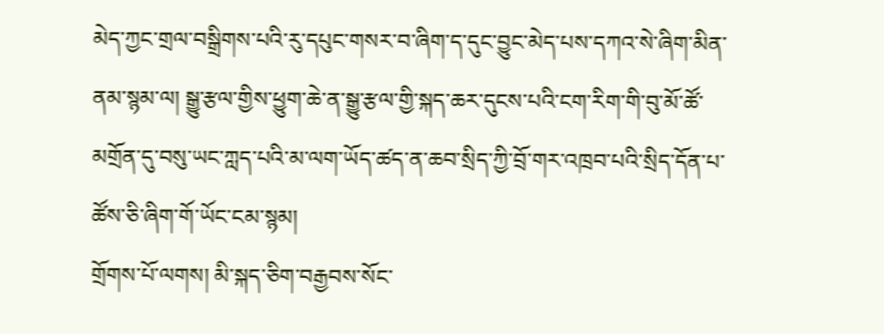མེད་ཀྱང་གྲལ་བསྒྲིགས་པའི་རུ་དཔུང་གསར་བ་ཞིག་ད་དུང་བྱུང་མེད་པས་དཀའ་སེ་ཞིག་མིན་ནམ་སྙམ་ལ། སྒྱུ་རྩལ་གྱིས་ཕྱུག་ཆེ་ན་སྒྱུ་རྩལ་གྱི་སྐད་ཆར་དུངས་པའི་ངག་རིག་གི་བུ་མོ་ཚོ་མགྲོན་དུ་བསུ་ཡང་ཀླད་པའི་མ་ལག་ཡོད་ཚད་ན་ཆབ་སྲིད་ཀྱི་བྲོ་གར་འཁྲབ་པའི་སྲིད་དོན་པ་ཚོས་ཅི་ཞིག་གོ་ཡོང་ངམ་སྙམ།
གྲོགས་པོ་ལགས། མི་སྐད་ཅིག་བརྒྱབས་སོང་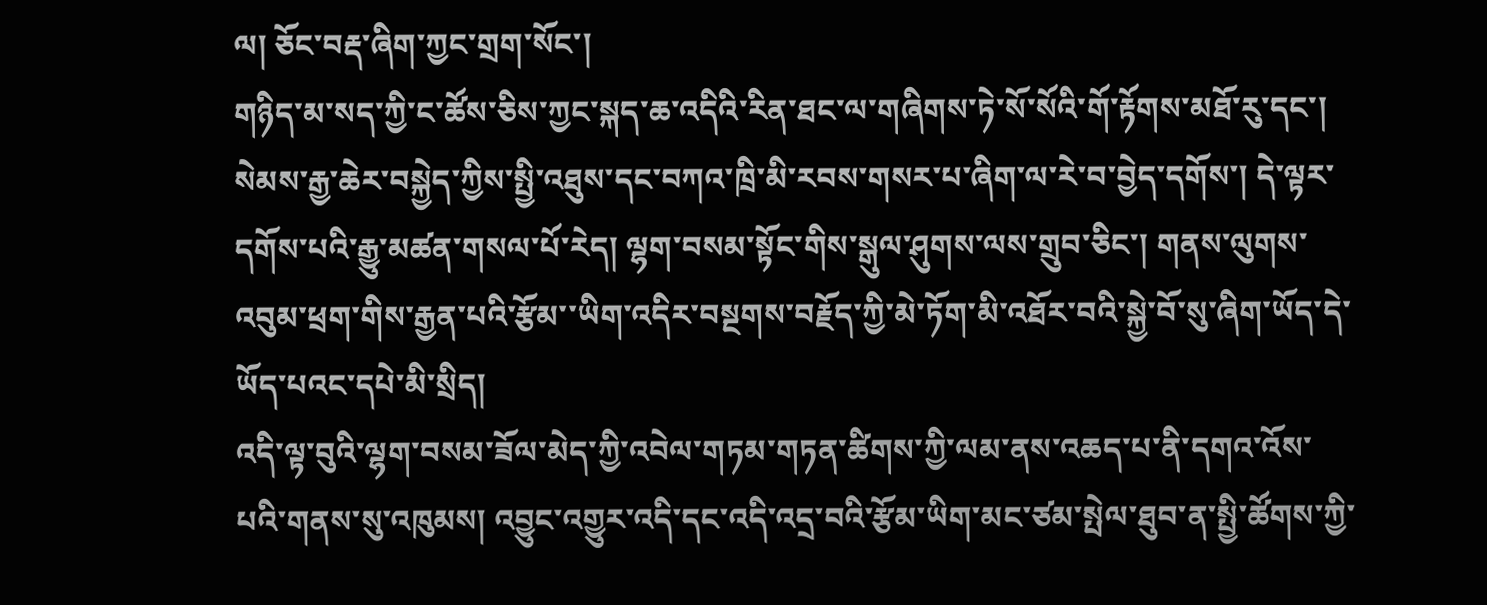ལ། ཅོང་བརྡ་ཞིག་ཀྱང་གྲག་སོང་།
གཉིད་མ་སད་ཀྱི་ང་ཚོས་ཅིས་ཀྱང་སྐད་ཆ་འདིའི་རིན་ཐང་ལ་གཞིགས་ཏེ་སོ་སོའི་གོ་རྟོགས་མཐོ་རུ་དང་། སེམས་རྒྱ་ཆེར་བསྐྱེད་ཀྱིས་སྤྱི་འཐུས་དང་བཀའ་ཁྲི་མི་རབས་གསར་པ་ཞིག་ལ་རེ་བ་བྱེད་དགོས་། དེ་ལྟར་དགོས་པའི་རྒྱུ་མཚན་གསལ་པོ་རེད། ལྷག་བསམ་སྟོང་གིས་སྒུལ་ཤུགས་ལས་གྲུབ་ཅིང་། གནས་ལུགས་འབུམ་ཕྲག་གིས་རྒྱན་པའི་རྩོམ་་ཡིག་འདིར་བསྔགས་བརྗོད་ཀྱི་མེ་ཏོག་མི་འཐོར་བའི་སྐྱེ་བོ་སུ་ཞིག་ཡོད་དེ་ཡོད་པའང་དཔེ་མི་སྲིད།
འདི་ལྟ་བུའི་ལྷག་བསམ་ཟོལ་མེད་ཀྱི་འབེལ་གཏམ་གཏན་ཚིགས་ཀྱི་ལམ་ནས་འཆད་པ་ནི་དགའ་འོས་པའི་གནས་སུ་འཁུམས། འབྱུང་འགྱུར་འདི་དང་འདི་འདྲ་བའི་རྩོམ་ཡིག་མང་ཙམ་སྤེལ་ཐུབ་ན་སྤྱི་ཚོགས་ཀྱི་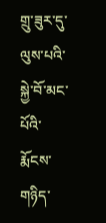གྲུ་ཟུར་དུ་ལུས་པའི་སྐྱེ་བོ་མང་པོའི་རྨོངས་གཉིད་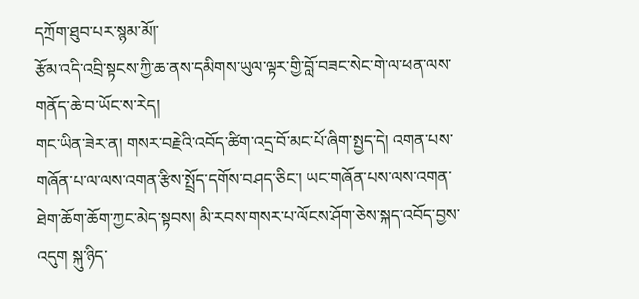དཀྲོག་ཐུབ་པར་སྙམ་མོ།་
རྩོམ་འདི་འབྲི་སྟངས་ཀྱི་ཆ་ནས་དམིགས་ཡུལ་ལྟར་གྱི་བློ་བཟང་སེང་གེ་ལ་ཕན་ལས་གནོད་ཆེ་བ་ཡོང་ས་རེད།
གང་ཡིན་ཟེར་ན། གསར་བརྗེའི་འབོད་ཚིག་འདྲ་བོ་མང་པོ་ཞིག་སྤྱད་དེ། འགན་པས་གཞོན་པ་ལ་ལས་འགན་རྩིས་སྤྲོད་དགོས་བཤད་ཅིང་། ཡང་གཞོན་པས་ལས་འགན་ཐེག་ཆོག་ཆོག་ཀྱང་མེད་སྟབས། མི་རབས་གསར་པ་ལོངས་ཤོག་ཅེས་སྐད་འབོད་བྱས་འདུག སྐུ་ཉིད་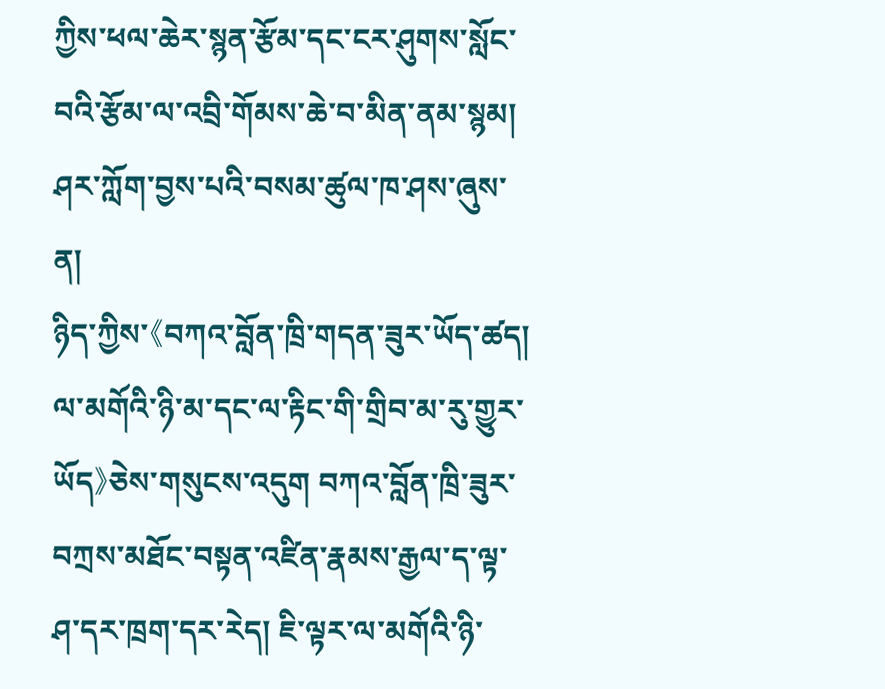ཀྱིས་ཕལ་ཆེར་སྙན་རྩོམ་དང་ངར་ཤུགས་སློང་བའི་རྩོམ་ལ་འབྲི་གོམས་ཆེ་བ་མིན་ནམ་སྙམ། ཤར་ཀློག་བྱས་པའི་བསམ་ཚུལ་ཁ་ཤས་ཞུས་ན།
ཉིད་ཀྱིས་《བཀའ་བློན་ཁྲི་གདན་ཟུར་ཡོད་ཚད། ལ་མགོའི་ཉི་མ་དང་ལ་རྟིང་གི་གྲིབ་མ་རུ་གྱུར་ཡོད》ཅེས་གསུངས་འདུག བཀའ་བློན་ཁྲི་ཟུར་བཀྲས་མཐོང་བསྟན་འཛིན་རྣམས་རྒྱལ་ད་ལྟ་ཤ་དར་ཁྲག་དར་རེད། ཇི་ལྟར་ལ་མགོའི་ཉི་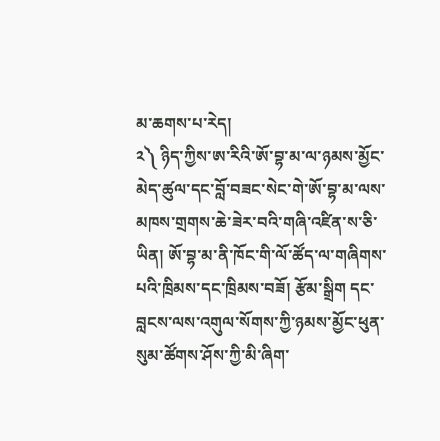མ་ཆགས་པ་རེད།
༢༽ ཉིད་ཀྱིས་ཨ་རིའི་ཨོ་བྷ་མ་ལ་ཉམས་མྱོང་མེད་ཚུལ་དང་བློ་བཟང་སེང་གེ་ཨོ་བྷ་མ་ལས་མཁས་གྲགས་ཆེ་ཟེར་བའི་གཞི་འཛིན་ས་ཅི་ཡིན། ཨོ་བྷ་མ་ནི་ཁོང་གི་ལོ་ཚོད་ལ་གཞིགས་པའི་ཁྲིམས་དང་ཁྲིམས་བཟོ། རྩོམ་སྒྲིག དང་བླངས་ལས་འགུལ་སོགས་ཀྱི་ཉམས་མྱོང་ཕུན་སུམ་ཚོགས་ཤོས་ཀྱི་མི་ཞིག་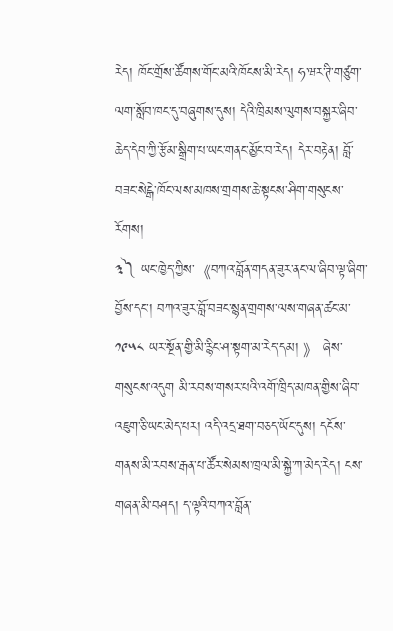རེད། ཁོང་གྲོས་ཚོགས་གོང་མའི་ཁོངས་མི་རེད། ཧ་ཝར་ཊི་གཙུག་ལག་སློབ་ཁང་དུ་བཞུགས་དུས། དེའི་ཁྲིམས་ལུགས་བསྐྱར་ཞིབ་ཆེད་དེབ་ཀྱི་རྩོམ་སྒྲིག་པ་ཡང་གནང་མྱོང་བ་རེད། དེར་བརྟེན། བློ་བཟང་སེངྒེ་ཁོང་ལས་མཁས་གྲགས་ཆེ་སྟངས་ཤིག་གསུངས་རོགས།
༣༽ ཡང་ཁྱེད་ཀྱིས་《བཀའ་བློན་གདན་ཟུར་ནང་ལ་ཞིབ་ལྟ་ཞིག་བྱོས་དང་། བཀའ་ཟུར་བློ་བཟང་སྙན་གྲགས་ལས་གཞན་ཚང་མ་༡༩༥༨ ཡར་སྔོན་གྱི་མི་རྙིང་ཤ་སྟག་མ་རེད་དམ། 》 ཞེས་གསུངས་འདུག མི་རབས་གསར་པའི་འགོ་ཁྲིད་མཁན་གྱིས་ཞིབ་འཇུག་ཅི་ཡང་མེད་པར། འདི་འདྲ་ཐག་བཅད་ཡོང་དུས། དངོས་གནས་མི་རབས་རྒན་པ་ཚོར་སེམས་ཁྲལ་མི་སྐྱེ་ཀ་མེད་རེད། ངས་གཞན་མི་བཤད། ད་ལྟའི་བཀའ་བློན་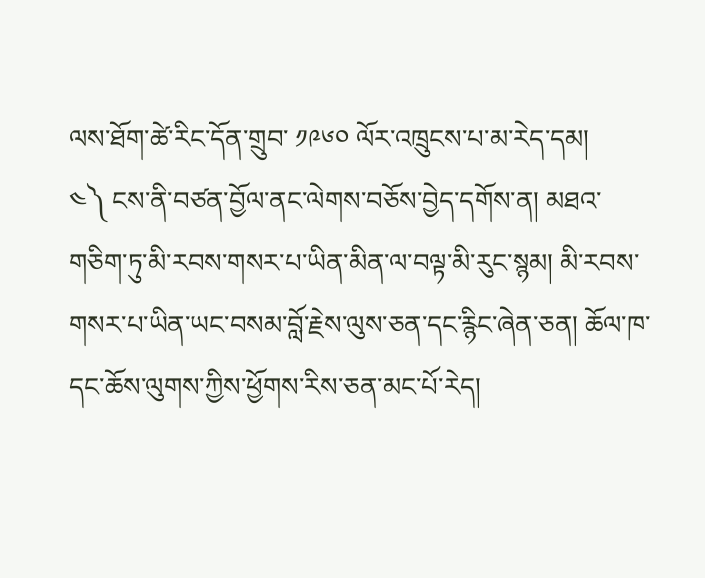ལས་ཐོག་ཚེ་རིང་དོན་གྲུབ་ ༡༩༦༠ ལོར་འཁྲུངས་པ་མ་རེད་དམ།
༤༽ ངས་ནི་བཙན་བྱོལ་ནང་ལེགས་བཅོས་བྱེད་དགོས་ན། མཐའ་གཅིག་ཏུ་མི་རབས་གསར་པ་ཡིན་མིན་ལ་བལྟ་མི་རུང་སྙམ། མི་རབས་གསར་པ་ཡིན་ཡང་བསམ་བློ་རྗེས་ལུས་ཅན་དང་རྙིང་ཞེན་ཅན། ཆོལ་ཁ་དང་ཆོས་ལུགས་ཀྱིས་ཕྱོགས་རིས་ཅན་མང་པོ་རེད།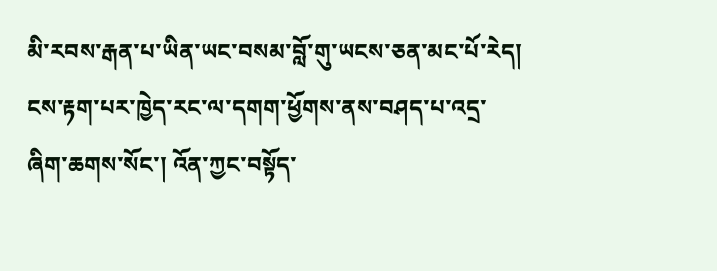མི་རབས་རྒན་པ་ཡིན་ཡང་བསམ་བློ་གུ་ཡངས་ཅན་མང་པོ་རེད།
ངས་རྟག་པར་ཁྱེད་རང་ལ་དགག་ཕྱོགས་ནས་བཤད་པ་འདྲ་ཞིག་ཆགས་སོང་། འོན་ཀྱང་བསྟོད་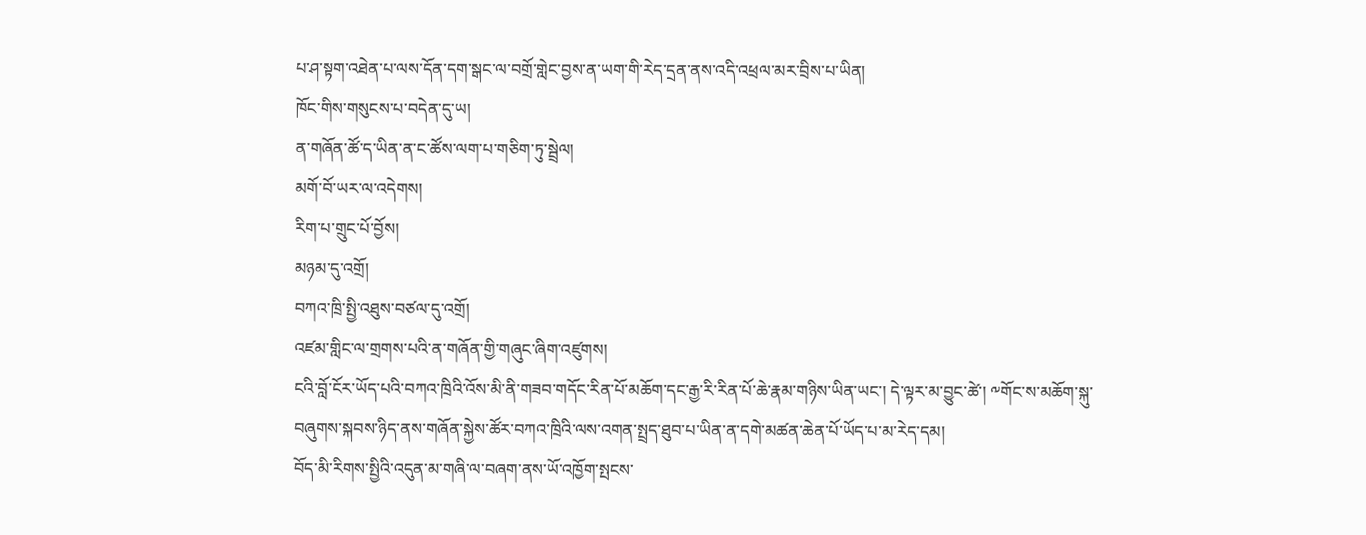པ་ཤ་སྟག་འཐེན་པ་ལས་དོན་དག་སྒང་ལ་བགྲོ་གླེང་བྱས་ན་ཡག་གི་རེད་དྲན་ནས་འདི་འཕྲལ་མར་བྲིས་པ་ཡིན།
ཁོང་གིས་གསུངས་པ་བདེན་དུ་ཡ།
ན་གཞོན་ཚོ་ད་ཡིན་ན་ང་ཚོས་ལག་པ་གཅིག་ཏུ་སྦྲེལ།
མགོ་བོ་ཡར་ལ་འདེགས།
རིག་པ་གྲུང་པོ་བྱོས།
མཉམ་དུ་འགྲོ།
བཀའ་ཁྲི་སྤྱི་འཐུས་བཙལ་དུ་འགྲོ།
འཛམ་གླིང་ལ་གྲགས་པའི་ན་གཞོན་གྱི་གཞུང་ཞིག་འཛུགས།
ངའི་བློ་ངོར་ཡོད་པའི་བཀའ་ཁྲིའི་འོས་མི་ནི་གཟབ་གདོང་རིན་པོ་མཆོག་དང་རྒྱ་རི་རིན་པོ་ཆེ་རྣམ་གཉིས་ཡིན་ཡང་། དེ་ལྟར་མ་བྱུང་ཚེ་། ༸གོང་ས་མཆོག་སྐུ་བཞུགས་སྐབས་ཉིད་ནས་གཞོན་སྐྱེས་ཚོར་བཀའ་ཁྲིའི་ལས་འགན་སྤྲད་ཐུབ་པ་ཡིན་ན་དགེ་མཚན་ཆེན་པོ་ཡོད་པ་མ་རེད་དམ།
བོད་མི་རིགས་སྤྱིའི་འདུན་མ་གཞི་ལ་བཞག་ནས་ཡོ་འཁྱོག་སྤངས་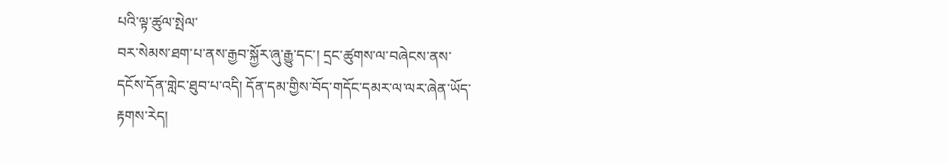པའི་ལྟ་ཚུལ་སྤེལ་
བར་སེམས་ཐག་པ་ནས་རྒྱབ་སྐྱོར་ཞུ་རྒྱུ་དང་། དྲང་ཚུགས་ལ་བཞེངས་ནས་
དངོས་དོན་གླེང་ཐུབ་པ་འདི། དོན་དམ་གྱིས་བོད་གདོང་དམར་ལ་ལར་ཞེན་ཡོད་
རྟགས་རེད།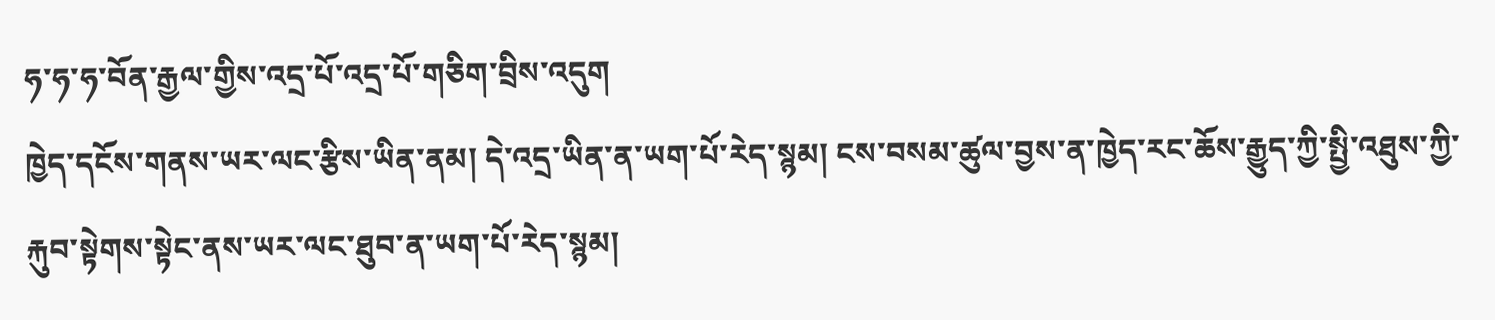ཧ་ཧ་ཧ་བོན་རྒྱལ་གྱིས་འདྲ་པོ་འདྲ་པོ་གཅིག་བྲིས་འདུག
ཁྱེད་དངོས་གནས་ཡར་ལང་རྩིས་ཡིན་ནམ། དེ་འདྲ་ཡིན་ན་ཡག་པོ་རེད་སྙམ། ངས་བསམ་ཚུལ་བྱས་ན་ཁྱེད་རང་ཆོས་རྒྱུད་ཀྱི་སྤྱི་འཐུས་ཀྱི་རྐུབ་སྟེགས་སྟེང་ནས་ཡར་ལང་ཐུབ་ན་ཡག་པོ་རེད་སྙམ།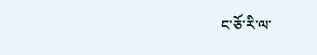ང་ཅོ་རི་ལ་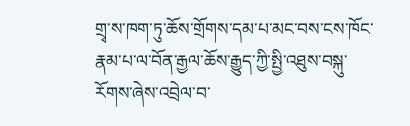གྲྭ་ས་ཁག་ཏུ་ཆོས་གྲོགས་དམ་པ་མང་བས་ངས་ཁོང་རྣམ་པ་ལ་བོན་རྒྱལ་ཆོས་རྒྱུད་ཀྱི་སྤྱི་འཐུས་བསྐུ་རོགས་ཞེས་འབྲེལ་བ་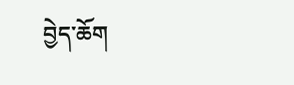བྱེད་ཆོག